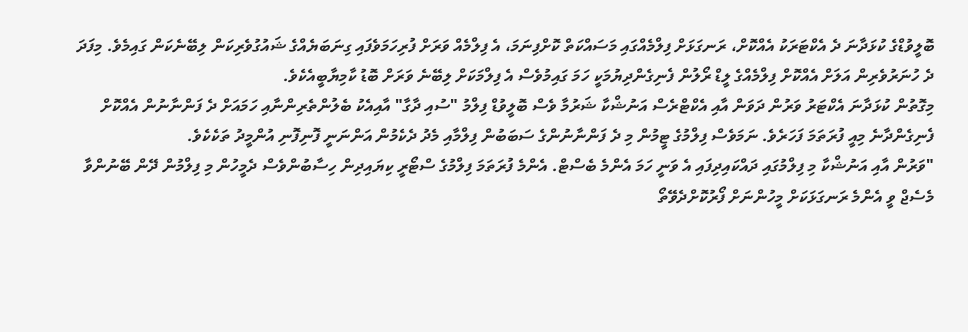ބޮލީވުޑްގެ ކުޅަދާނަ ދެ އެކްޓަރަކު އެއްކޮށް، ރަނގަޅަށް ފިލްމެއްގައި މަސައްކަތް ކޮށްފިނަމަ، އެ ފިލްމެއް ވަރަށް ފުރިހަމަވެފައި ގިނަބަޔެއްގެ ޝައުގުވެރިކަން ލިބޭނެކަން ގައިމެވެ. މިފަދަ ދެ ހުނަރުވެރިން އަލަށް އެއްކޮށް ފިލްމެއްގެ ލީޑް ރޯލުން ފެނިގެންދިޔުމަކީ ހަމަ ގައިމުވެސް އެ ފިލްމަކަށް ލިބޭނެ ވަރަށް ބޮޑު ކާމިޔާބީއެކެވެ.
މިގޮތުން ކުޅަދާނަ އެކްޓަރު ވަރުން ދަވަން އާއި އެކްޓްރެސް އަނުޝްކާ ޝަރުމާ ވެސް ބޮލީވުޑް ފިލްމު "ސުއި ދާގާ" އާއިއެކު ބެލުންތެރިންނާއި ހަމައަށް ދެ ފަންނާނުން އެއްކޮށް ފެނިގެންދާނެ މިއީ ފުރަތަމަ ފަހަރެވެ. ނަމަވެސް ފިލްމުގެ ޓީމުން މި ދެ ފަންނާނުންގެ ސަބަބުން ފިލްމާއި މެދު ދެކެމުން އަންނަނީ ފޮނިފޮނި އުންމީދު ތަކެކެވެ.
"ވަރުން އާއި އަނުޝްކާ މި ފިލްމުގައި ދައްކައިދިފައި އެ ވަނީ ހަމަ އެންމެ ބެސްޓް. އެންމެ ފުރަތަމަ ފިލްމުގެ ސްޓޯރީ ކިޔައިދިން ހިސާބުންވެސް ދެމީހުން މި ފިލްމުން ދޭން ބޭނުންވާ މެސެޖް ވީ އެންމެ ރަނގަޅަކަށް މީހުންނަށް ފޯރުކޮށްދެވޭތޯ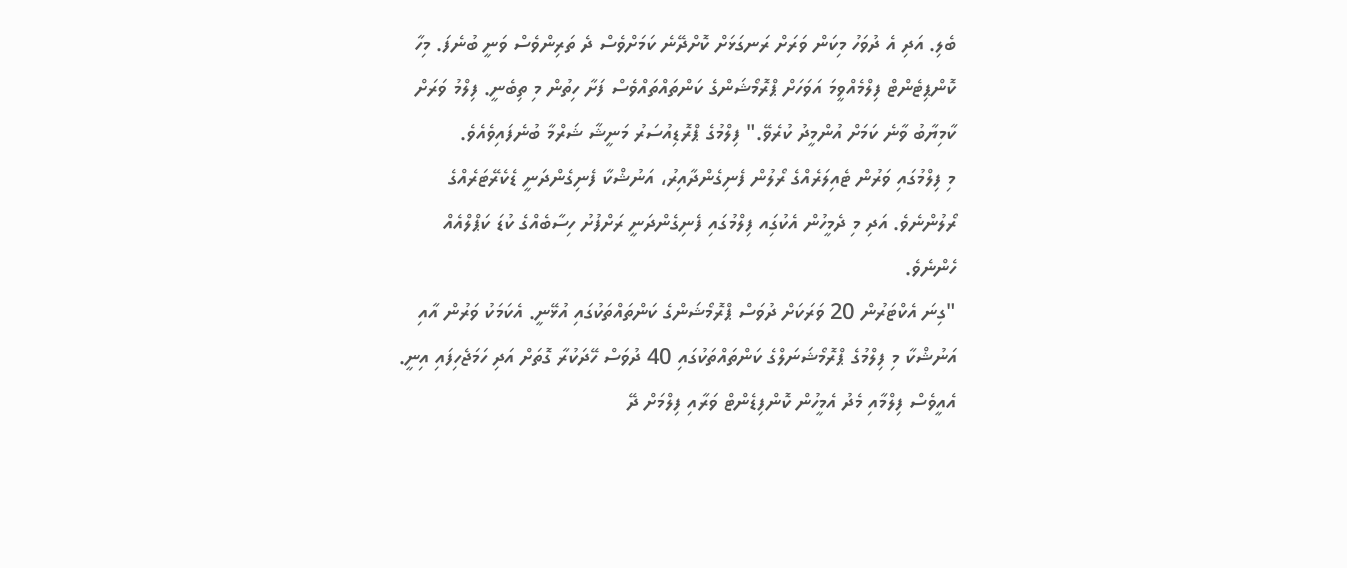ބެލި. އަދި އެ ދުވަހު މިކަން ވަރަށް ރަނގަޅަށް ކޮށްދޭނެ ކަމަށްވެސް ދެ ތަރިންވެސް ވަނީ ބުނެފަ. މިހާ ކޮންޕިޓެންޓް ފިލްމެއްވީމަ އަވަހަށް ޕްރޮމޯޝަންގެ ކަންތައްތައްވެސް ފަށާ ހިތުން މި ތިބެނީ. ފިލްމު ވަރަށް ކާމިޔާބު ވާނެ ކަމަށް އުންމީދު ކުރެވޭ." ފިލްމުގެ ޕްރޮޑިއުސަރު މަނީޝާ ޝަރްމާ ބުނެފައިވެއެވެ.
މި ފިލްމުގައި ވަރުން ޓެއިލަރެއްގެ ރޯލުން ފެނިގެންދާއިރު، އަނުޝްކާ ފެނިގެންދަނީ ޑެކެރޭޓަރެއްގެ ރޯލުންނެވެ. އަދި މި ދެމީހުން އެކުގަިއ ފިލްމުގައި ފެނިގެންދަނީ ރަށްފުށު ހިސާބެއްގެ ކުޑަ ކަޕްލްއެއް ހެންނެވެ.
"ގިނަ އެކްޓަރުން 20 ވަރަކަށް ދުވަސް ޕްރޮމޯޝަންގެ ކަންތައްތަކުގައި އުޅޭނީ. އެކަމަކު ވަރުން އާއި އަނުޝްކާ މި ފިލްމުގެ ޕްރޮމޯޝަނަލްގެ ކަންތައްތަކުގައި 40 ދުވަސް ހޭދަކުރާ ގޮތަށް އަދި ހަމަޖެހިފައި އިނީ. އެއީވެސް ފިލްމާއި މެދު އެމީހުން ކޮންފިޑެންޓް ވަރާއި ފިލްމަށް ދޭ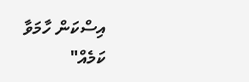އިސްކަން ހާމަވާ ކަމެއް"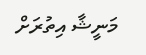މަނީޝާ އިތުރަށް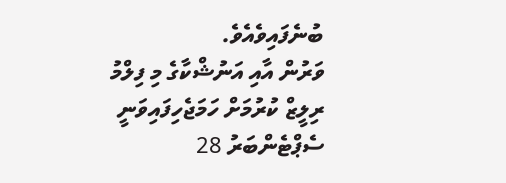ބުނެފައިވެއެވެ.
ވަރުން އާއި އަނުޝްކާގެ މި ފިލްމު ރިލީޒް ކުރުމަށް ހަމަޖެހިފައިވަނީ ސެޕްޓެންބަރު 28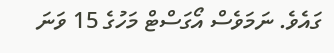ގައެވެ. ނަމަވެސް އޯގަސްޓް މަހުގެ 15 ވަނަ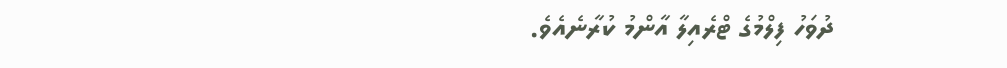ދުވަހު ފިލްމުގެ ޓްރެއިލާ އާންމު ކުރާނެއެވެ.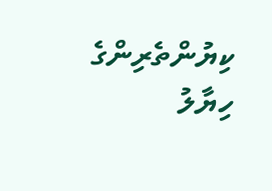ކިޔުންތެރިންގެ ހިޔާލު